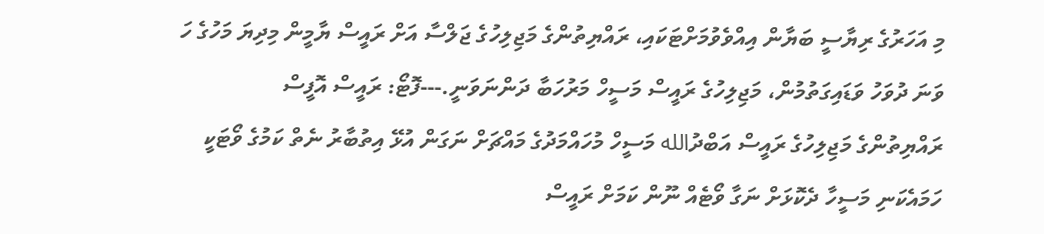މި އަހަރުގެ ރިޔާސީ ބަޔާން އިއްވެވުމަށްޓަކައި، ރައްޔިތުންގެ މަޖިލިހުގެ ޖަލްސާ އަށް ރައީސް ޔާމީން މިދިޔަ މަހުގެ ހަ ވަނަ ދުވަހު ވަޑައިގަތުމުން، މަޖިލިހުގެ ރައީސް މަސީހް މަރުހަބާ ދަންނަވަނީ.---ފޮޓޯ: ރައީސް އޮފީސް
ރައްޔިތުންގެ މަޖިލިހުގެ ރައީސް އަބްދުالله މަސީހް މުހައްމަދުގެ މައްޗަށް ނަގަން އުޅޭ އިތުބާރު ނެތް ކަމުގެ ވޯޓަކީ ހަމައެކަނި މަސީހާ ދެކޮޅަށް ނަގާ ވޯޓެއް ނޫން ކަމަށް ރައީސް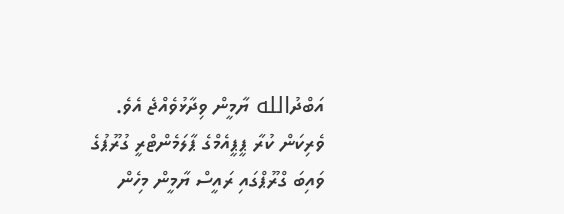އަބްދުالله ޔާމީން ވިދާޅުވެއްޖެ އެވެ.
ވެރިކަން ކުރާ ޕީޕީއެމްގެ ޕާލަމެންޓްރީ ގުރޫޕުގެ ވައިބަ ގްރޫޕްގައި ރައީސް ޔާމީން މިހެން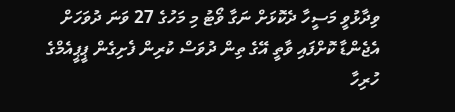ވިދާޅުވީ މަސީހާ ދެކޮޅަށް ނަގާ ވޯޓު މި މަހުގެ 27 ވަނަ ދުވަހަށް އެޖެންޑާ ކޮށްފައި ވާތީ އޭގެ ތިން ދުވަސް ކުރިން ފެށިގެން ޕީޕީއެމްގެ ހުރިހާ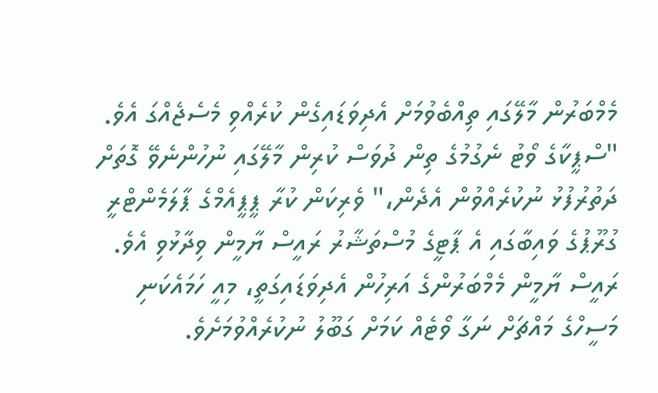މެމްބަރުން މާލޭގައި ތިއްބެވުމަށް އެދިވަޑައިގެން ކުރެއްވި މެސެޖެއްގަ އެވެ.
"ސްޕީކާގެ ވޯޓު ނެގުމުގެ ތިން ދުވަސް ކުރިން މާލޭގައި ނުހުންނެވޭ ގޮތަށް ދަތުރުފުޅު ނުކުރެއްވުން އެދެން،" ވެރިކަން ކުރާ ޕީޕީއެމްގެ ޕާލަމެންޓްރީ ގުރޫޕުގެ ވައިބާގައި އެ ޕާޓީގެ މުސްތަޝާރު ރައީސް ޔާމީން ވިދާޅުވި އެވެ.
ރައީސް ޔާމީން މެމްބަރުންގެ އަރިހުން އެދިވަޑައިގަތީ، މިއީ ހަމައެކަނި މަސީހްގެ މައްޗަށް ނަގާ ވޯޓެއް ކަމަށް ގަބޫލު ނުކުރެއްވުމަށެވެ.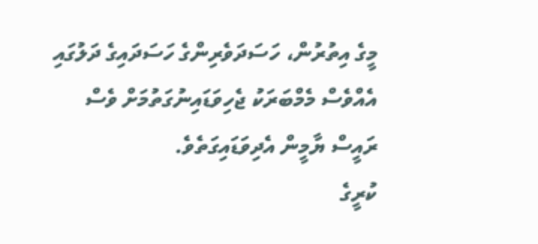މީގެ އިތުރުން، ހަސަދަވެރިންގެ ހަސަދައިގެ ދަލުގައި އެއްވެސް މެމްބަރަކު ޖެހިވަޑައިނުގަތުމަށް ވެސް ރައީސް ޔާމީން އެދިވަޑައިގަތެވެ.
ކުރީގެ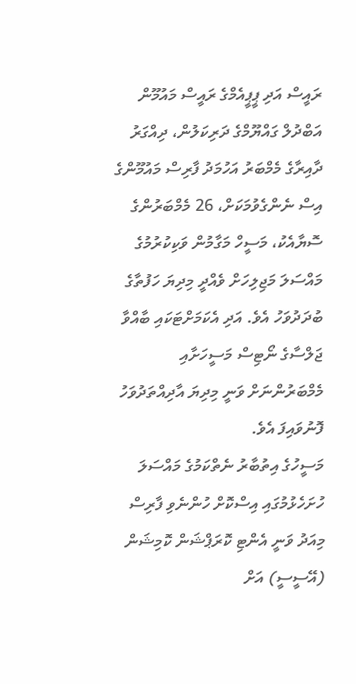ރައީސް އަދި ޕީޕީއެމްގެ ރައީސް މައުމޫން އަބްދުލް ގައްޔޫމްގެ ދަރިކަލުން، ދިއްގަރު ދާއިރާގެ މެމްބަރު އަހުމަދު ފާރިސް މައުމޫންގެ އިސް ނެންގެވުމަކަށް، 26 މެމްބަރުންގެ ސޮޔާއެކު، މަސީހް މަގާމުން ވަކިކުރުމުގެ މައްސަލަ މަޖިލިހަށް ވެއްދީ މިދިޔަ ހަފުތާގެ ބުދަދުވަހު އެވެ. އަދި އެކަމަށްޓަކައި ބާއްވާ ޖަލްސާގެ ނޯޓިސް މަސީހަށާއި މެމްބަރުންނަށް ވަނީ މިދިޔަ އާދިއްތަދުވަހު ފޮނުވައިފަ އެވެ.
މަސީހުގެ އިތުބާރު ނެތްކަމުގެ މައްސަލަ ހުށަހެޅުމުގައި އިސްކޮށް ހުންނެވި ފާރިސް މިއަދު ވަނީ އެންޓި ކޮރަޕްޝަން ކޮމިޝަން (އޭސީސީ) އަށް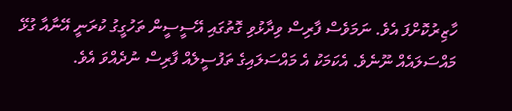ހާޒިރުކޮށްފަ އެވެ. ނަމަވެސް ފާރިސް ވިދާޅުވި ގޮތުގައި އޭސީސީން ތަހުގީގު ކުރަނީ އޭނާއާ ގުޅޭ މައްސަލައެއް ނޫނެވެ. އެކަމަކު އެ މައްސަލައިގެ ތަފުސީލެއް ފާރިސް ނުދެއްވަ އެވެ.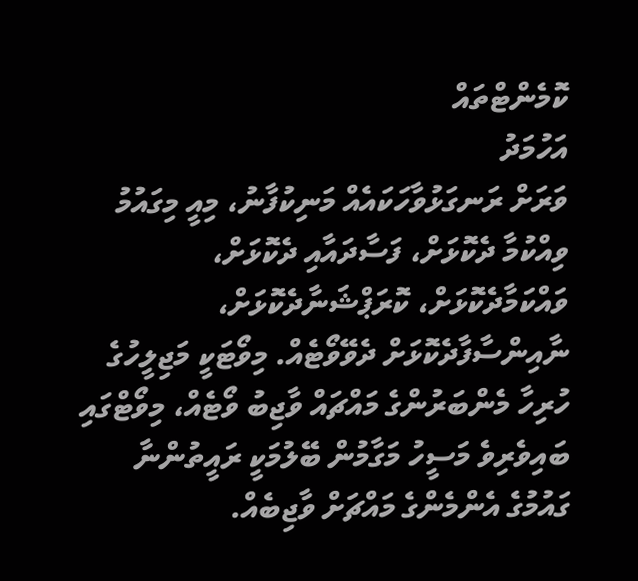ކޮމެންޓްތައް
އަހުމަދު
ވަރަށް ރަނގަޅުވާހަކައެއް މަނިކުފާނު، މިއީ މިގައުމު ވިއްކުމާ ދެކޮޅަށް، ފަސާދައާއި ދެކޮޅަށް، ވައްކަމާދެކޮޅަށް، ކޮރަޕްޝަނާދެކޮޅަށް، ނާއިންސާފާދެކޮޅަށް ދެވޭވޯޓެއް. މިވޯޓަކީ މަޖިލީހުގެ ހުރިހާ މެންބަރުންގެ މައްޗައް ވާޖިބު ވޯޓެއް، މިވޯޓްގައި ބައިވެރިވެ މަސީހު މަގާމުން ބޭލުމަކީ ރައީތުންނާ ގައުމުގެ އެންމެންގެ މައްޗަށް ވާޖިބެއް.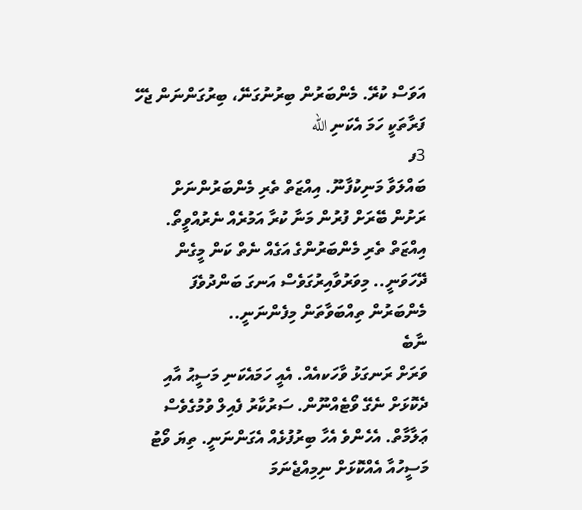އަވަސް ކުރޭ. މެންބަރުން ބިރުނުގަނޭ، ބިރުގަންނަން ޖެހޭ ފަރާތަކީ ހަމަ އެކަނި الله
3ފ
ބައްލަވާ މަނިކުފާނޫ. އިއްޒަތް ތެރި މެންބަރުންނަށް ރަށުން ބޭރަށް ފުރުން މަނާ ކުރާ އަމުރެއް ނެރުއްވީތޯ. އިއްޒަތް ތެރި މެންބަރުންގެ އަގެއް ނެތް ކަން މީގެން ދޭހަވަނީ.. މިވަރުވާއިރުގަވެސް އަނގަ ބަންދުވެފަ މެންބަރުން ތިއްބަވާތަން މިފެންނަނީ..
ނާބެ
ވަރަށް ރަނގަޅު ވާހަކއެއް. އެއީ ހަމައެކަނި މަސީޙު އާއި ދެކޮޅަށް ނެގޭ ވޯޓެއްނޫން. ސަރުކާރު ފެއިލް ވުމުގެވެސް ޢަލާމާތް. އެހެންވެ އެހާ ބިރުފުޅެއް އެގަންނަނީ. ތިޔަ ވޯޓު މަސީހުއާ އެއްކޮޅަށް ނިމިއްޖެނަމަ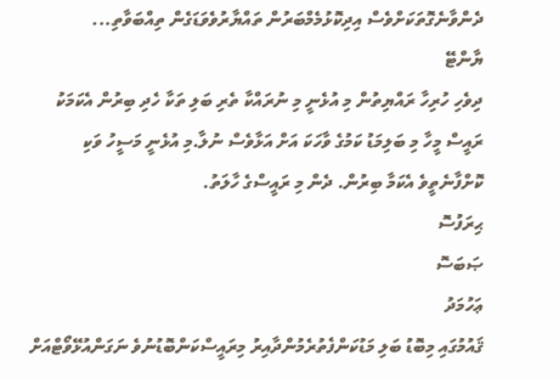ދެންވާނެގޮތަކަށްވެސް އިދިކޮޅުމެމްބަރުން ތައްޔާރުވެވަޑަގެން ތިއްބަވާތި...
ޔާންޓޭ
ދިވެހި ހުރިހާ ރައްޔިތުން މި އުޅެނީ މި ނުރައްކާ ތެރި ބަލި ތަކާ ހެދި ބިރުން އެކަމަކު ރައީސް މީހާ މި ބަލިމަޑު ކަމުގެ ވާހަކަ އަށް އަޅާވެސް ނުލާ.މި އުޅެނީ މަސީހު ވަކި ކޮށްފާނެތީވެ އެކަމާ ބިރުން. ދެން މި ރައީސްގެ ހާލަތު.
ޙިރަފުސޮ
ޞަބަސޮ
ޢަހުމަދު
ޤައުމުގައި މިބޮޑު ބަލި މަޑުކަންފެތުރެމުންދާއިރު މިރައީސްކަންބޮޑުނުވެ ނަގަންއުޅޭވޯޓްއަށް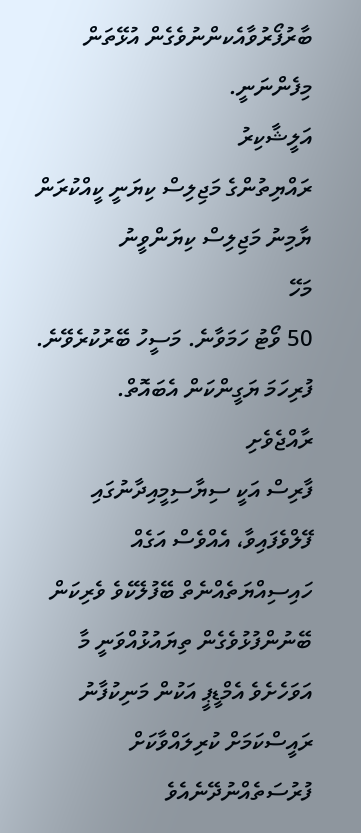ބާރުފޯރުވާއެކންނުވެގެން އުޅޭތަން މިފެންނަނީ.
އަލީޝާކިރު
ރައްޔިތުންގެ މަޖިލިސް ކިޔަނީ ކީއްކުރަން ޔާމިނު މަޖިލިސް ކިޔަންވީނު
މަހޭ
50 ވޯޓު ހަމަވާނެ. މަސީހު ބޭރުކުރެވޭނެ. ފުރިހަމަ ޔަގީންކަން އެބައޮތް.
ރާއްޖެވެށި
ފާރިސް އަކީ ސިޔާސިމީއިދާނުގައި ފޭލްވެފައިވާ، އެއްވެސް އަގެއް ހައިސިއްޔަތެއްނެތް ބޭފުލޭކެވެ ވެރިކަން ބޭނުންފުޅުވެގެން ތިޔައުޅުއްވަނީ މާ އަވަހެށެވެ އެމްޑީޕީ އަކުން މަނިކުފާނު ރައީސްކަމަށް ކުރިލައްވާކަށް ފުރުސަތެއްނުދޭނެއެވެ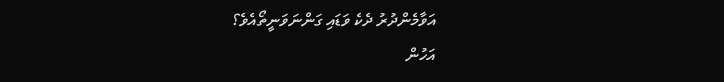އަވާމެންދުރު ދެކެ ވަޑައި ގަންނަވަނީތޯއެވެ؟
އަހުން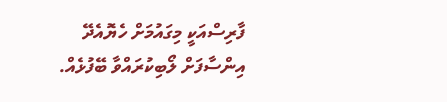ފާރިސްއަކީ މިގައުމަށް ހެޔޮއެދޭ އިންސާފަށް ލޯބިކުރައްވާ ބޭފުޅެއް.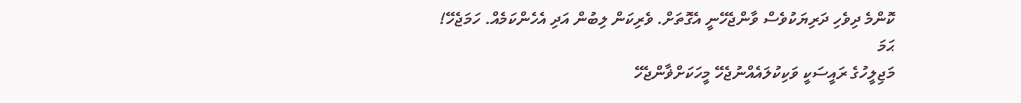ކޮންމެ ދިވެހި ދަރިޔަކުވެސް ވާންޖެހޭނީ އެގޮތަށް. ވެރިކަން ލިބުން އަދި އެހެންކަމެއް. ހަމަޖެހޭ!
ޙަމަ
މަޖިލީހުގެ ރައީސަކީ ވަކިކުލައެއްނުޖެހޭ މީހަކަށްޥާންޖެހޭ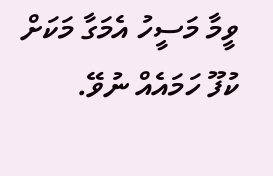ވީމާ މަސީހު އެމަގާ މަކަށް ކުފޫ ހަމައެއް ނުވޭ.